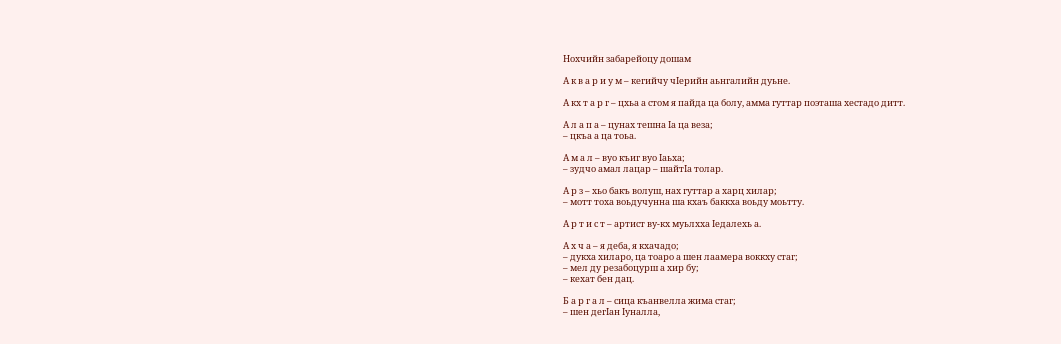Нохчийн забарейоцу дошам

А к в а р и у м – кегийчу чIерийн аьнгалийн дуьне.

А кх т а р г – цхьа а стом я пайда ца болу, амма гуттар поэташа хестадо дитт.

А л а п а – цунах тешна Iа ца веза;
– цкъа а ца тоьа.

А м а л – вуо къиг вуо Iаьха;
– зудчо амал лацар – шайтIа толар.

А р з – хьо бакъ волуш, нах гуттар а харц хилар;
– мотт тоха воьдучунна ша кхаъ баккха воьду моьтту.

А р т и с т – артист ву-кх муьлхха Iедалехь а.

А х ч а – я деба, я кхачадо;
– дукха хиларо, ца тоаро а шен лаамера воккху стаг;
– мел ду резабоцурш а хир бу;
– кехат бен дац.

Б а р г а л – сица къанвелла жима стаг;
– шен дегIан Iуналла,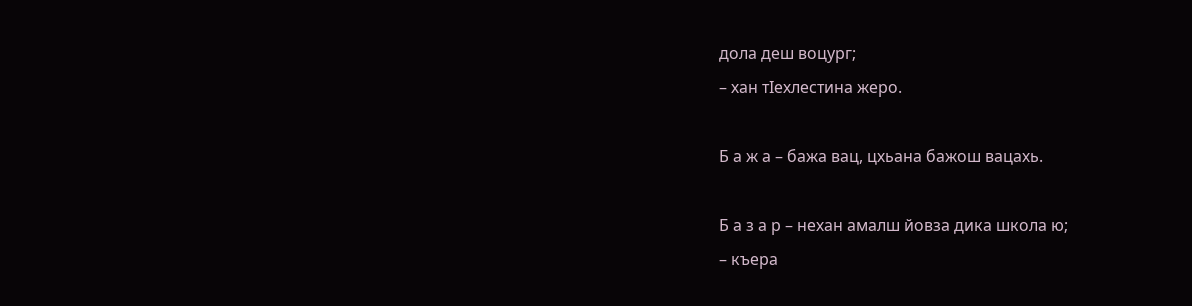дола деш воцург;
– хан тIехлестина жеро.

Б а ж а – бажа вац, цхьана бажош вацахь.

Б а з а р – нехан амалш йовза дика школа ю;
– къера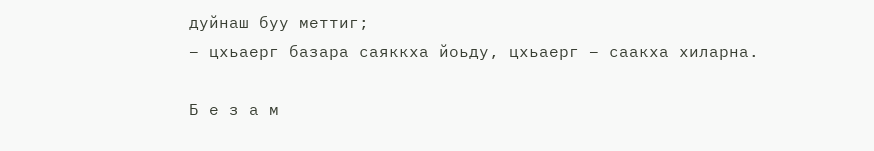дуйнаш буу меттиг;
– цхьаерг базара саяккха йоьду, цхьаерг – саакха хиларна.

Б е з а м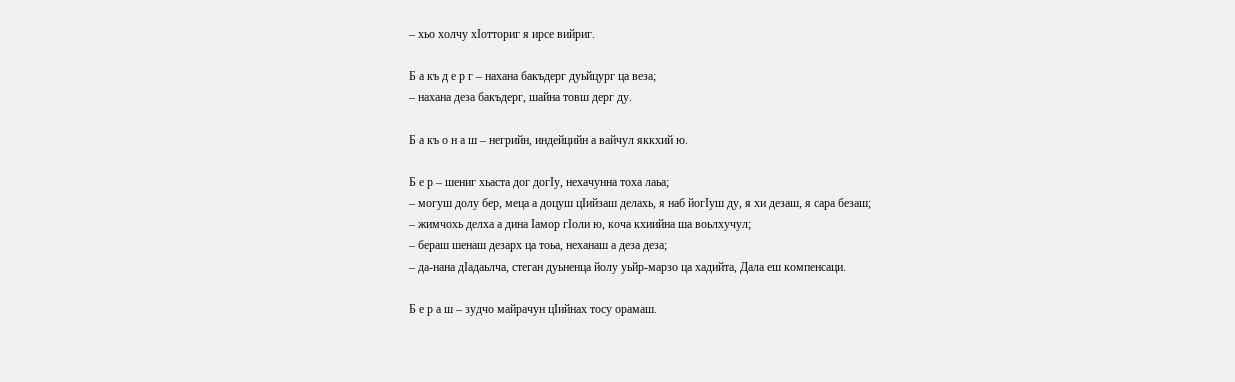– хьо холчу хIотториг я ирсе вийриг.

Б а къ д е р г – нахана бакъдерг дуьйцург ца веза;
– нахана деза бакъдерг, шайна товш дерг ду.

Б а къ о н а ш – негрийн, индейцийн а вайчул яккхий ю.

Б е р – шениг хьаста дог догIу, нехачунна тоха лаьа;
– могуш долу бер, меца а доцуш цIийзаш делахь, я наб йогIуш ду, я хи дезаш, я сара безаш;
– жимчохь делха а дина Iамор гIоли ю, коча кхиийна ша воьлхучул;
– бераш шенаш дезарх ца тоьа, неханаш а деза деза;
– да-нана дIадаьлча, стеган дуьненца йолу уьйр-марзо ца хадийта, Дала еш компенсаци.

Б е р а ш – зудчо майрачун цIийнах тосу орамаш.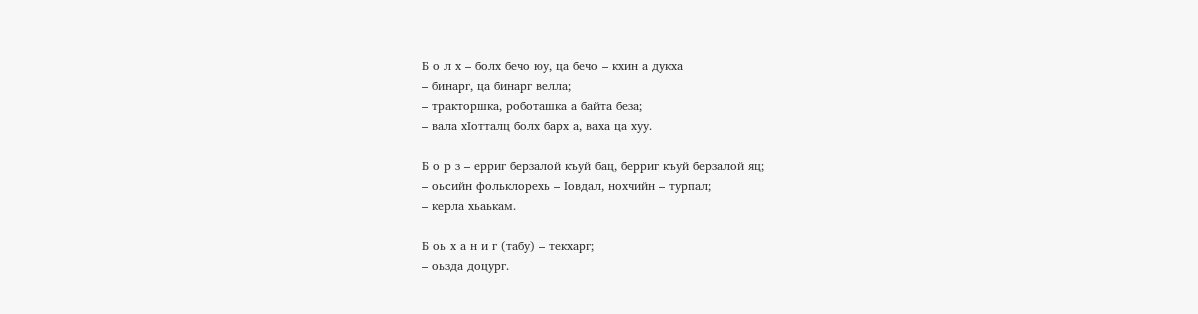Б о л х – болх бечо юу, ца бечо – кхин а дукха
– бинарг, ца бинарг велла;
– тракторшка, роботашка а байта беза;
– вала хIотталц болх барх а, ваха ца хуу.

Б о р з – ерриг берзалой къуй бац, берриг къуй берзалой яц;
– оьсийн фольклорехь – Iовдал, нохчийн – турпал;
– керла хьаькам.

Б оь х а н и г (табу) – текхарг;
– оьзда доцург.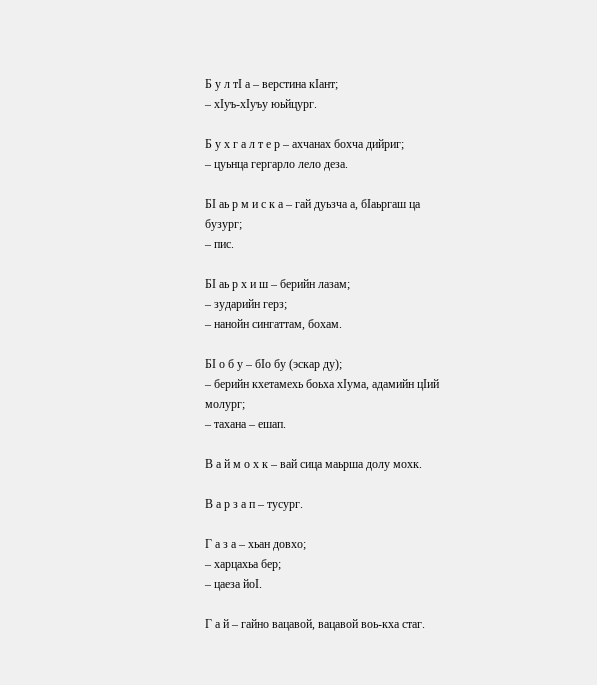Б у л тI а – верстина кIант;
– хIуъ-хIуъу юьйцург.

Б у х г а л т е р – ахчанах бохча дийриг;
– цуьнца гергарло лело деза.

БI аь р м и с к а – гай дуьзча а, бIаьргаш ца бузург;
– пис.

БI аь р х и ш – берийн лазам;
– зударийн герз;
– нанойн сингаттам, бохам.

БI о б у – бIо бу (эскар ду);
– берийн кхетамехь боьха хIума, адамийн цIий молург;
– тахана – ешап.

В а й м о х к – вай сица маьрша долу мохк.

В а р з а п – тусург.

Г а з а – хьан довхо;
– харцахьа бер;
– цаеза йоI.

Г а й – гайно вацавой, вацавой воь-кха стаг.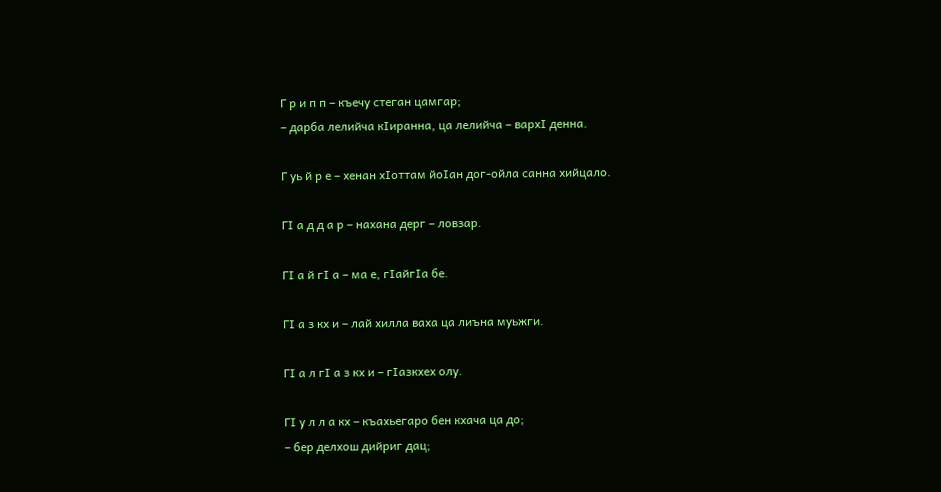Г р и п п – къечу стеган цамгар;
– дарба лелийча кIиранна, ца лелийча – вархI денна.

Г уь й р е – хенан хIоттам йоIан дог-ойла санна хийцало.

ГI а д д а р – нахана дерг – ловзар.

ГI а й гI а – ма е, гIайгIа бе.

ГI а з кх и – лай хилла ваха ца лиъна муьжги.

ГI а л гI а з кх и – гIазкхех олу.

ГI у л л а кх – къахьегаро бен кхача ца до;
– бер делхош дийриг дац;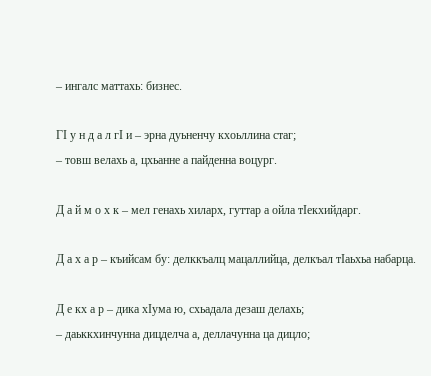– ингалс маттахь: бизнес.

ГI у н д а л гI и – эрна дуьненчу кхоьллина стаг;
– товш велахь а, цхьанне а пайденна воцург.

Д а й м о х к – мел генахь хиларх, гуттар а ойла тIекхийдарг.

Д а х а р – къийсам бу: делккъалц мацаллийца, делкъал тIаьхьа набарца.

Д е кх а р – дика хIума ю, схьадала дезаш делахь;
– даьккхинчунна дицделча а, деллачунна ца дицло;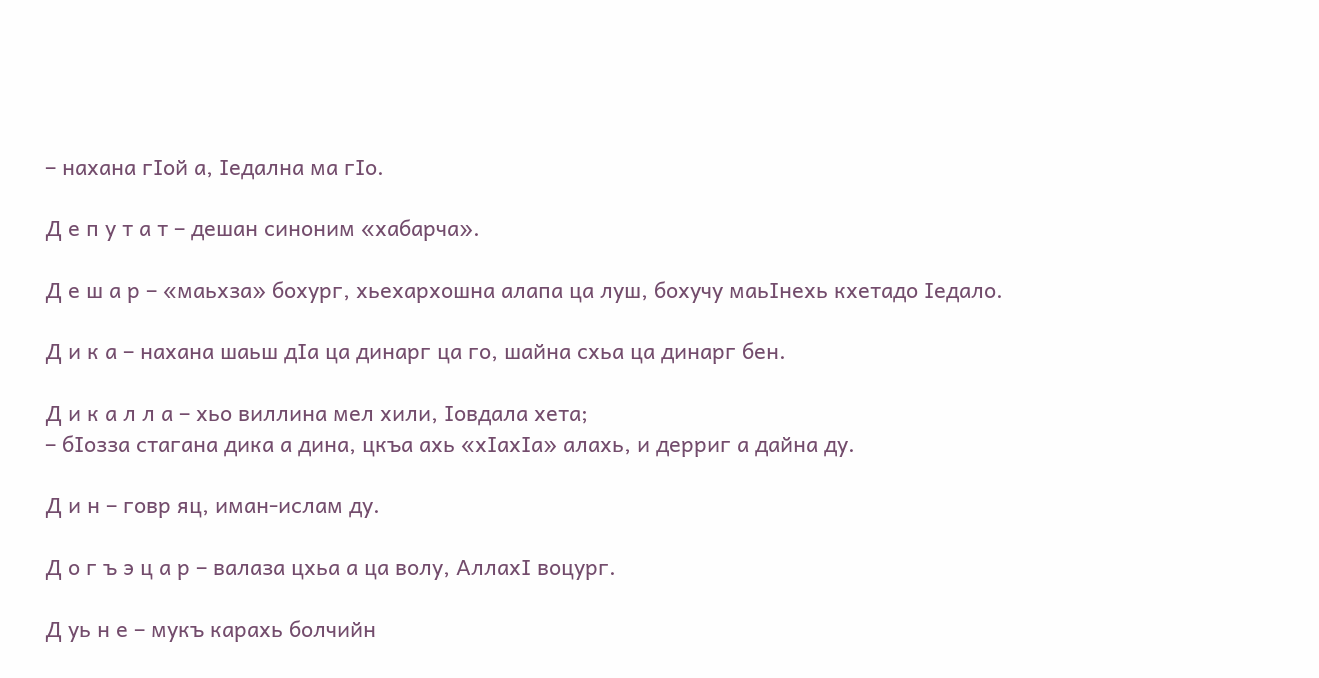– нахана гIой а, Iедална ма гIо.

Д е п у т а т – дешан синоним «хабарча».

Д е ш а р – «маьхза» бохург, хьехархошна алапа ца луш, бохучу маьIнехь кхетадо Iедало.

Д и к а – нахана шаьш дIа ца динарг ца го, шайна схьа ца динарг бен.

Д и к а л л а – хьо виллина мел хили, Iовдала хета;
– бIозза стагана дика а дина, цкъа ахь «хIахIа» алахь, и дерриг а дайна ду.

Д и н – говр яц, иман-ислам ду.

Д о г ъ э ц а р – валаза цхьа а ца волу, АллахI воцург.

Д уь н е – мукъ карахь болчийн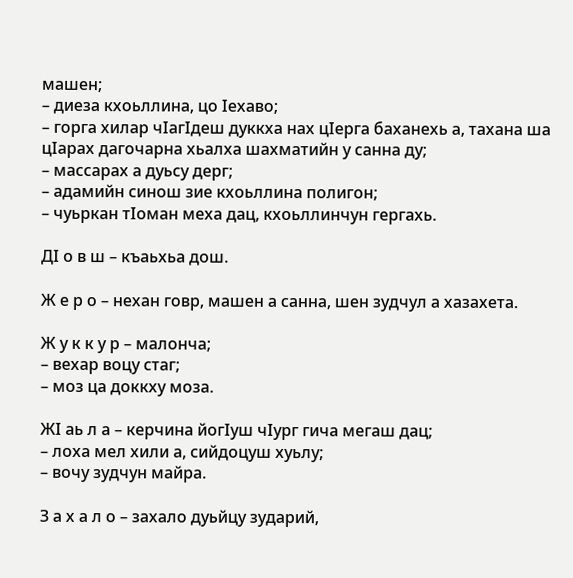машен;
– диеза кхоьллина, цо Iехаво;
– горга хилар чIагIдеш дуккха нах цIерга баханехь а, тахана ша цIарах дагочарна хьалха шахматийн у санна ду;
– массарах а дуьсу дерг;
– адамийн синош зие кхоьллина полигон;
– чуьркан тIоман меха дац, кхоьллинчун гергахь.

ДI о в ш – къаьхьа дош.

Ж е р о – нехан говр, машен а санна, шен зудчул а хазахета.

Ж у к к у р – малонча;
– вехар воцу стаг;
– моз ца доккху моза.

ЖI аь л а – керчина йогIуш чIург гича мегаш дац;
– лоха мел хили а, сийдоцуш хуьлу;
– вочу зудчун майра.

З а х а л о – захало дуьйцу зударий,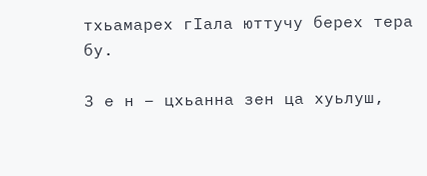тхьамарех гIала юттучу берех тера бу.

З е н – цхьанна зен ца хуьлуш,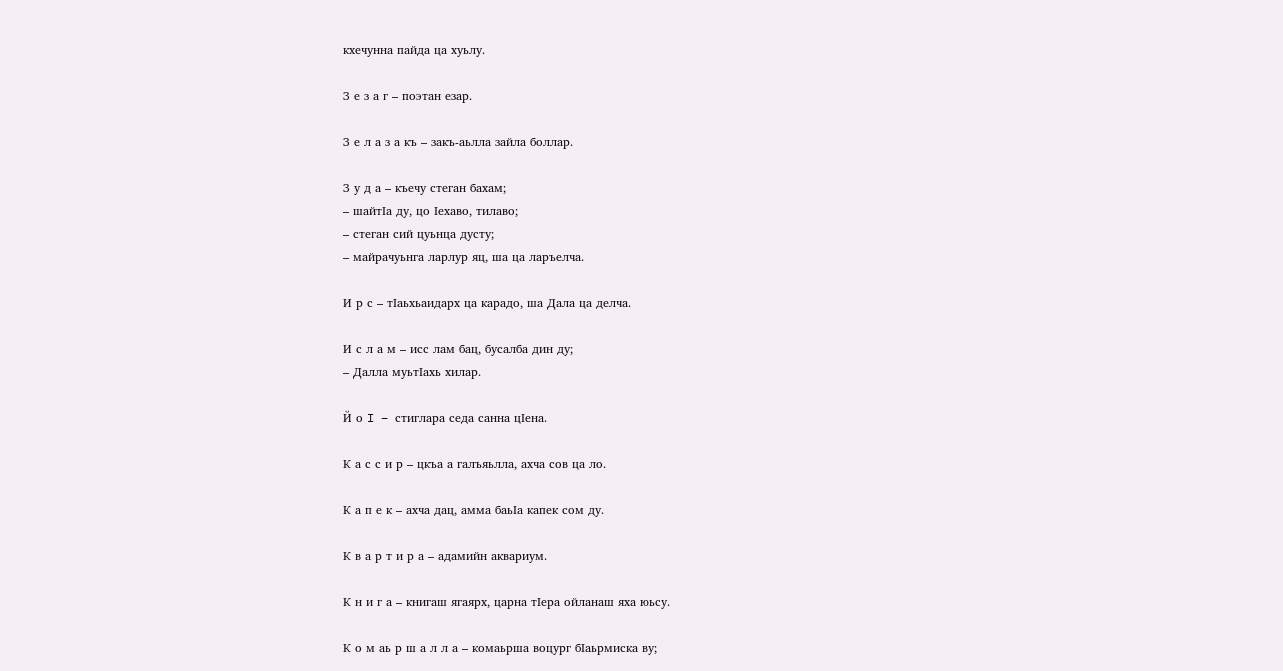кхечунна пайда ца хуьлу.

З е з а г – поэтан езар.

З е л а з а къ – закъ-аьлла зайла боллар.

З у д а – къечу стеган бахам;
– шайтIа ду, цо Iехаво, тилаво;
– стеган сий цуьнца дусту;
– майрачуьнга ларлур яц, ша ца ларъелча.

И р с – тIаьхьаидарх ца карадо, ша Дала ца делча.

И с л а м – исс лам бац, бусалба дин ду;
– Далла муьтIахь хилар.

Й о I – стиглара седа санна цIена.

К а с с и р – цкъа а галъяьлла, ахча сов ца ло.

К а п е к – ахча дац, амма баьIа капек сом ду.

К в а р т и р а – адамийн аквариум.

К н и г а – книгаш ягаярх, царна тIера ойланаш яха юьсу.

К о м аь р ш а л л а – комаьрша воцург бIаьрмиска ву;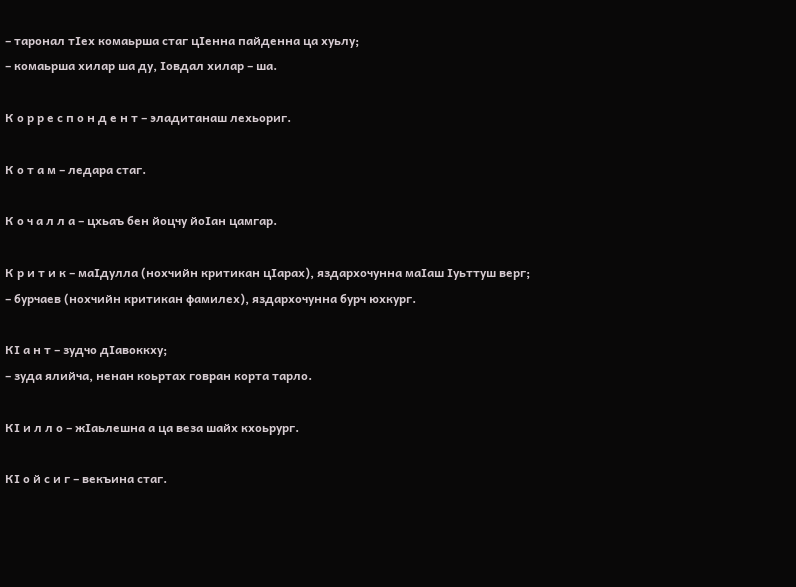– таронал тIех комаьрша стаг цIенна пайденна ца хуьлу;
– комаьрша хилар ша ду, Iовдал хилар – ша.

К о р р е с п о н д е н т – эладитанаш лехьориг.

К о т а м – ледара стаг.

К о ч а л л а – цхьаъ бен йоцчу йоIан цамгар.

К р и т и к – маIдулла (нохчийн критикан цIарах), яздархочунна маIаш Iуьттуш верг;
– бурчаев (нохчийн критикан фамилех), яздархочунна бурч юхкург.

КI а н т – зудчо дIавоккху;
– зуда ялийча, ненан коьртах говран корта тарло.

КI и л л о – жIаьлешна а ца веза шайх кхоьрург.

КI о й с и г – векъина стаг.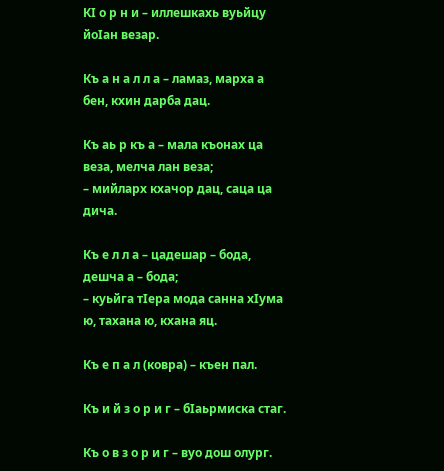КI о р н и – иллешкахь вуьйцу йоIан везар.

Къ а н а л л а – ламаз, марха а бен, кхин дарба дац.

Къ аь р къ а – мала къонах ца веза, мелча лан веза;
– мийларх кхачор дац, саца ца дича.

Къ е л л а – цадешар – бода, дешча а – бода;
– куьйга тIера мода санна хIума ю, тахана ю, кхана яц.

Къ е п а л (ковра) – къен пал.

Къ и й з о р и г – бIаьрмиска стаг.

Къ о в з о р и г – вуо дош олург.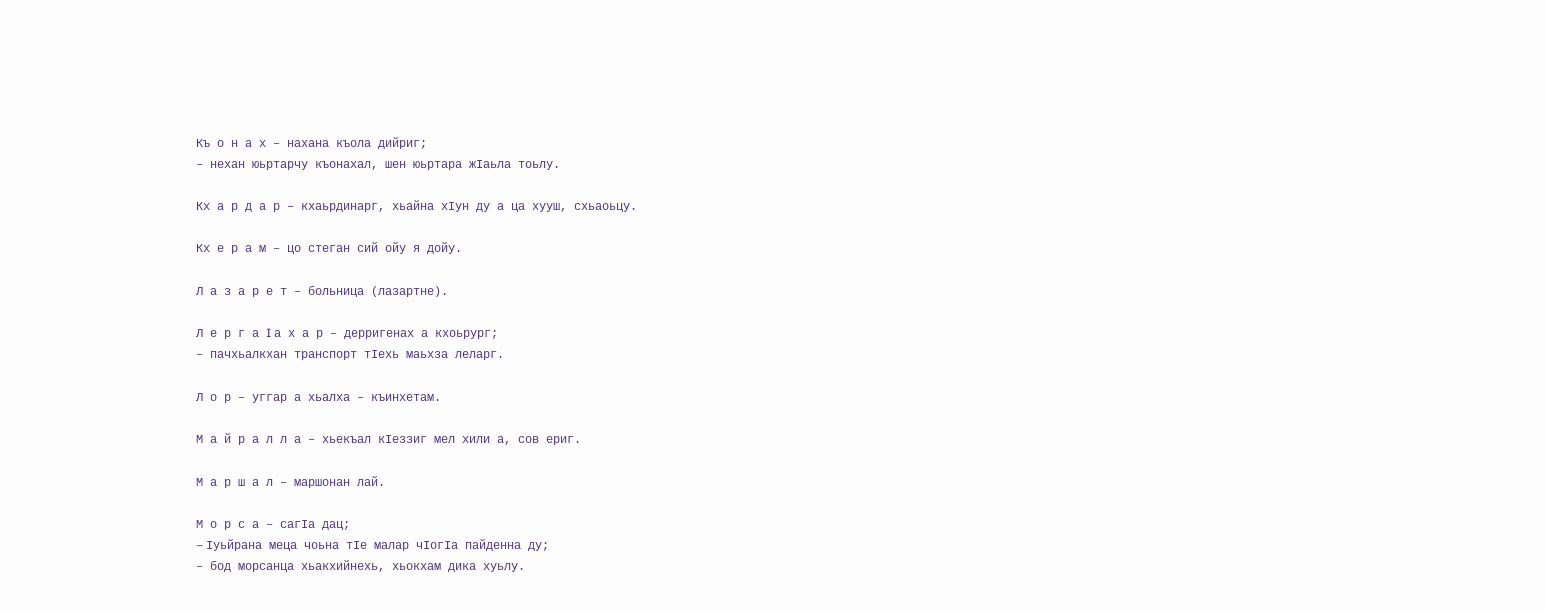Къ о н а х – нахана къола дийриг;
– нехан юьртарчу къонахал, шен юьртара жIаьла тоьлу.

Кх а р д а р – кхаьрдинарг, хьайна хIун ду а ца хууш, схьаоьцу.

Кх е р а м – цо стеган сий ойу я дойу.

Л а з а р е т – больница (лазартне).

Л е р г а I а х а р – дерригенах а кхоьрург;
– пачхьалкхан транспорт тIехь маьхза леларг.

Л о р – уггар а хьалха – къинхетам.

М а й р а л л а – хьекъал кIеззиг мел хили а, сов ериг.

М а р ш а л – маршонан лай.

М о р с а – сагIа дац;
– Iуьйрана меца чоьна тIе малар чIогIа пайденна ду;
– бод морсанца хьакхийнехь, хьокхам дика хуьлу.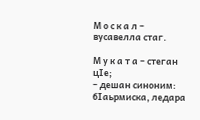М о с к а л – вусавелла стаг.

М у к а т а – стеган цIе;
– дешан синоним: бIаьрмиска, ледара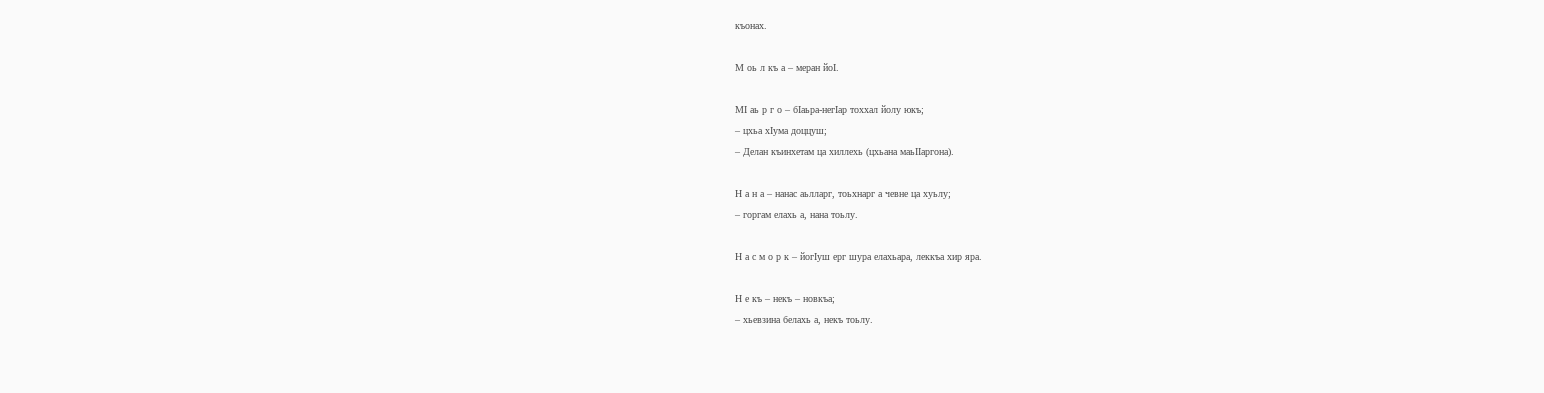къонах.

М оь л къ а – меран йоI.

МI аь р г о – бIаьра-негIар тоххал йолу юкъ;
– цхьа хIума доццуш;
– Делан къинхетам ца хиллехь (цхьана маьIIаргона).

Н а н а – нанас аьлларг, тоьхнарг а чевне ца хуьлу;
– горгам елахь а, нана тоьлу.

Н а с м о р к – йогIуш ерг шура елахьара, леккъа хир яра.

Н е къ – некъ – новкъа;
– хьевзина белахь а, некъ тоьлу.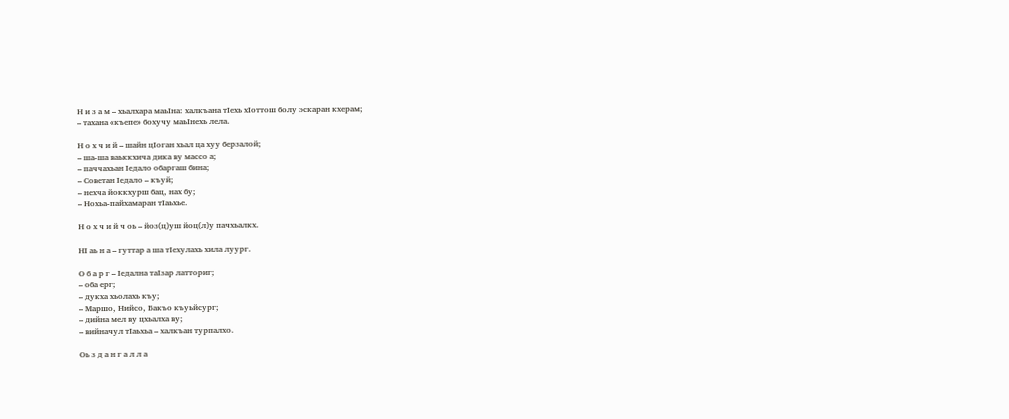Н и з а м – хьалхара маьIна: халкъана тIехь хIоттош болу эскаран кхерам;
– тахана «къепе» бохучу маьIнехь лела.

Н о х ч и й – шайн цIоган хьал ца хуу берзалой;
– ша-ша ваьккхича дика ву массо а;
– паччахьан Iедало обаргаш бина;
– Советан Iедало – къуй;
– нехча йоккхурш бац, нах бу;
– Нохьа-пайхамаран тIаьхье.

Н о х ч и й ч оь – йоз(ц)уш йоц(л)у пачхьалкх.

НI аь н а – гуттар а ша тIехулахь хила луург.

О б а р г – Iедална таIзар латториг;
– оба ерг;
– дукха хьолахь къу;
– Маршо, Нийсо, Бакъо къуьйсург;
– дийна мел ву цхьалха ву;
– вийначул тIаьхьа – халкъан турпалхо.

Оь з д а н г а л л а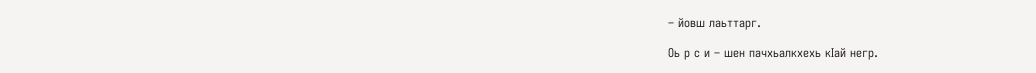– йовш лаьттарг.

Оь р с и – шен пачхьалкхехь кIай негр.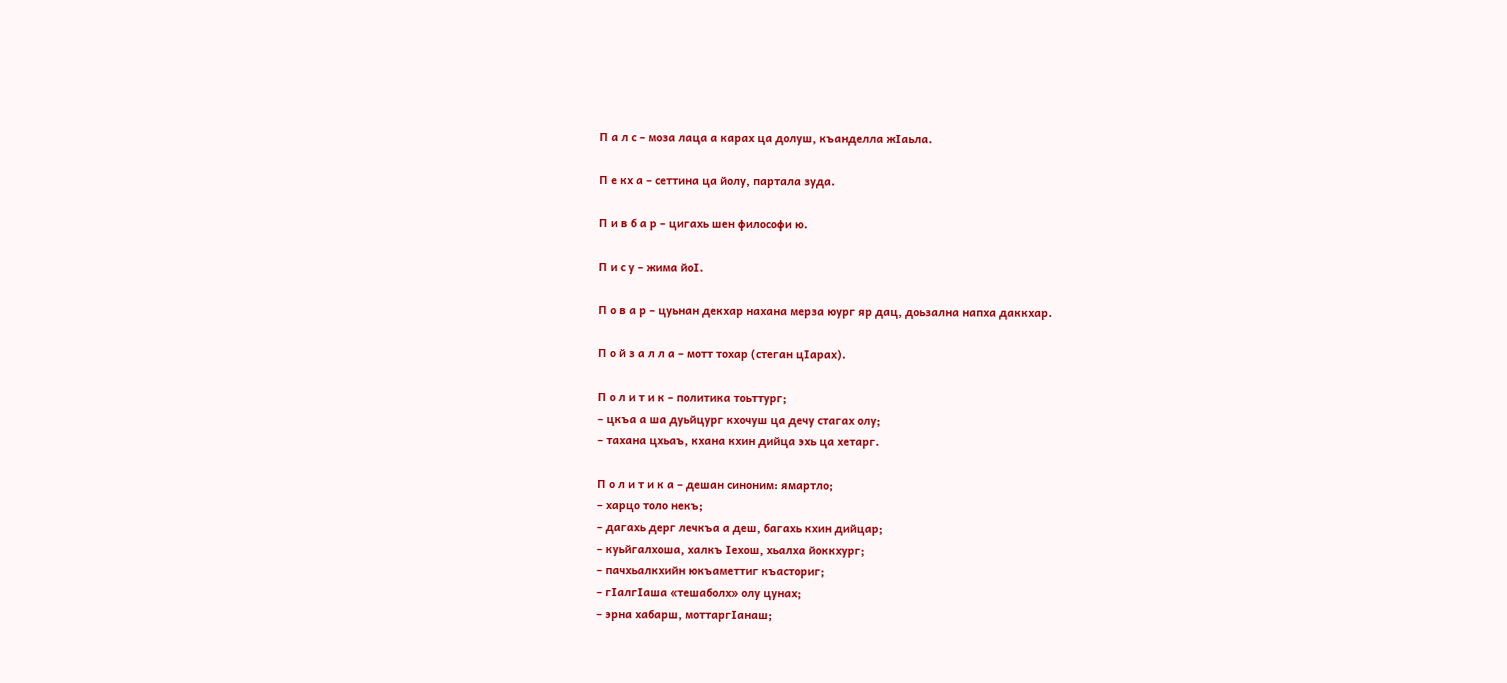П а л с – моза лаца а карах ца долуш, къанделла жIаьла.

П е кх а – сеттина ца йолу, партала зуда.

П и в б а р – цигахь шен философи ю.

П и с у – жима йоI.

П о в а р – цуьнан декхар нахана мерза юург яр дац, доьзална напха даккхар.

П о й з а л л а – мотт тохар (стеган цIарах).

П о л и т и к – политика тоьттург;
– цкъа а ша дуьйцург кхочуш ца дечу стагах олу;
– тахана цхьаъ, кхана кхин дийца эхь ца хетарг.

П о л и т и к а – дешан синоним: ямартло;
– харцо толо некъ;
– дагахь дерг лечкъа а деш, багахь кхин дийцар;
– куьйгалхоша, халкъ Iехош, хьалха йоккхург;
– пачхьалкхийн юкъаметтиг къасториг;
– гIалгIаша «тешаболх» олу цунах;
– эрна хабарш, моттаргIанаш;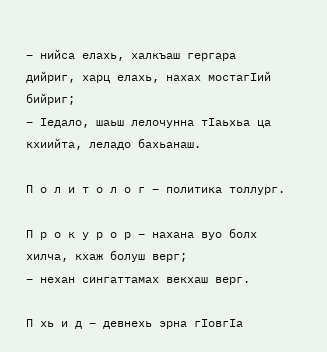– нийса елахь, халкъаш гергара дийриг, харц елахь, нахах мостагIий бийриг;
– Iедало, шаьш лелочунна тIаьхьа ца кхиийта, леладо бахьанаш.

П о л и т о л о г – политика толлург.

П р о к у р о р – нахана вуо болх хилча, кхаж болуш верг;
– нехан сингаттамах векхаш верг.

П хь и д – девнехь эрна гIовгIа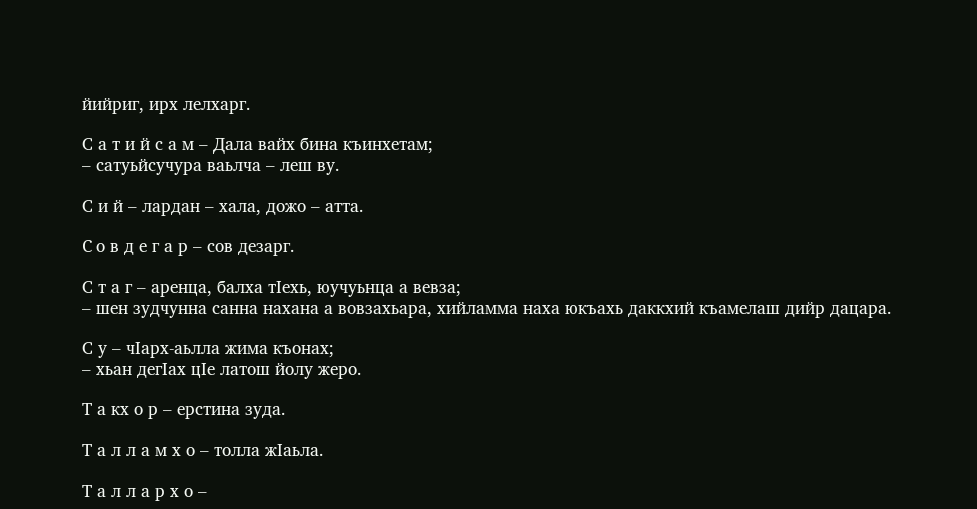йийриг, ирх лелхарг.

С а т и й с а м – Дала вайх бина къинхетам;
– сатуьйсучура ваьлча – леш ву.

С и й – лардан – хала, дожо – атта.

C о в д е г а р – сов дезарг.

С т а г – аренца, балха тIехь, юучуьнца а вевза;
– шен зудчунна санна нахана а вовзахьара, хийламма наха юкъахь даккхий къамелаш дийр дацара.

С у – чIарх-аьлла жима къонах;
– хьан дегIах цIе латош йолу жеро.

Т а кх о р – ерстина зуда.

Т а л л а м х о – толла жIаьла.

Т а л л а р х о –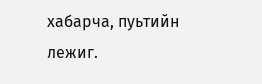хабарча, пуьтийн лежиг.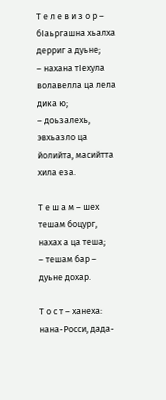Т е л е в и з о р – бIаьргашна хьалха дерриг а дуьне;
– нахана тIехула волавелла ца лела дика ю;
– доьзалехь, эвхьазло ца йолийта, масийтта хила еза.

Т е ш а м – шех тешам боцург, нахах а ца теша;
– тешам бар – дуьне дохар.

Т о с т – ханеха: нана-Росси, дада-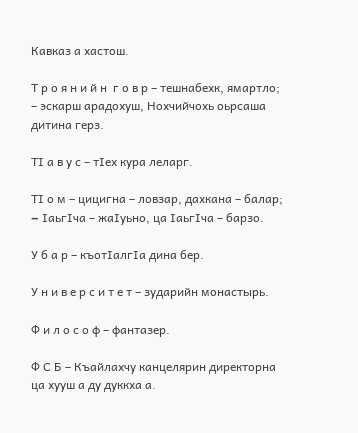Кавказ а хастош.

Т р о я н и й н  г о в р – тешнабехк, ямартло;
– эскарш арадохуш, Нохчийчохь оьрсаша дитина герз.

ТI а в у с – тIех кура леларг.

ТI о м – цицигна – ловзар, дахкана – балар;
– IаьгIча – жаIуьно, ца IаьгIча – барзо.

У б а р – къотIалгIа дина бер.

У н и в е р с и т е т – зударийн монастырь.

Ф и л о с о ф – фантазер.

Ф С Б – Къайлахчу канцелярин директорна ца хууш а ду дуккха а.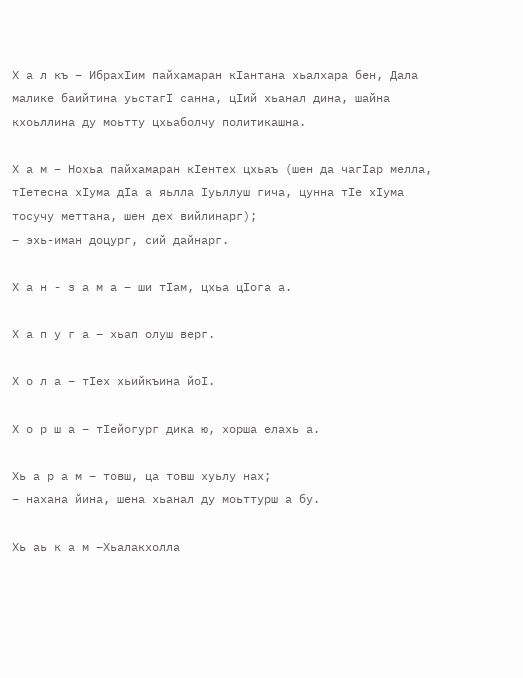Х а л къ – ИбрахIим пайхамаран кIантана хьалхара бен, Дала малике баийтина уьстагI санна, цIий хьанал дина, шайна кхоьллина ду моьтту цхьаболчу политикашна.

Х а м – Нохьа пайхамаран кIентех цхьаъ (шен да чагIар мелла, тIетесна хIума дIа а яьлла Iуьллуш гича, цунна тIе хIума тосучу меттана, шен дех вийлинарг);
– эхь-иман доцург, сий дайнарг.

Х а н - з а м а – ши тIам, цхьа цIога а.

Х а п у г а – хьап олуш верг.

Х о л а – тIех хьийкъина йоI.

Х о р ш а – тIейогург дика ю, хорша елахь а.

Хь а р а м – товш, ца товш хуьлу нах;
– нахана йина, шена хьанал ду моьттурш а бу.

Хь аь к а м –Хьалакхолла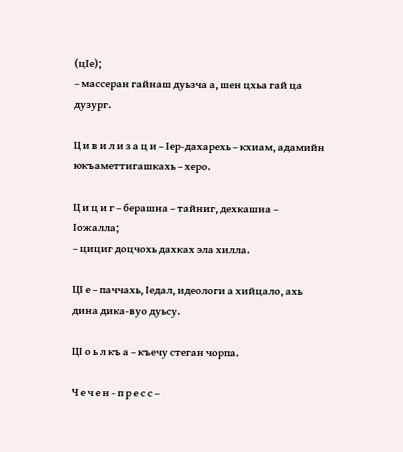(цIе);
– массеран гайнаш дуьзча а, шен цхьа гай ца дузург.

Ц и в и л и з а ц и – Iер-дахарехь – кхиам, адамийн юкъаметтигашкахь – херо.

Ц и ц и г – берашна – тайниг, дехкашна – Iожалла;
– цициг доцчохь дахках эла хилла.

ЦI е – паччахь, Iедал, идеологи а хийцало, ахь дина дика-вуо дуьсу.

ЦI о ь л къ а – къечу стеган чорпа.

Ч е ч е н - п р е с с –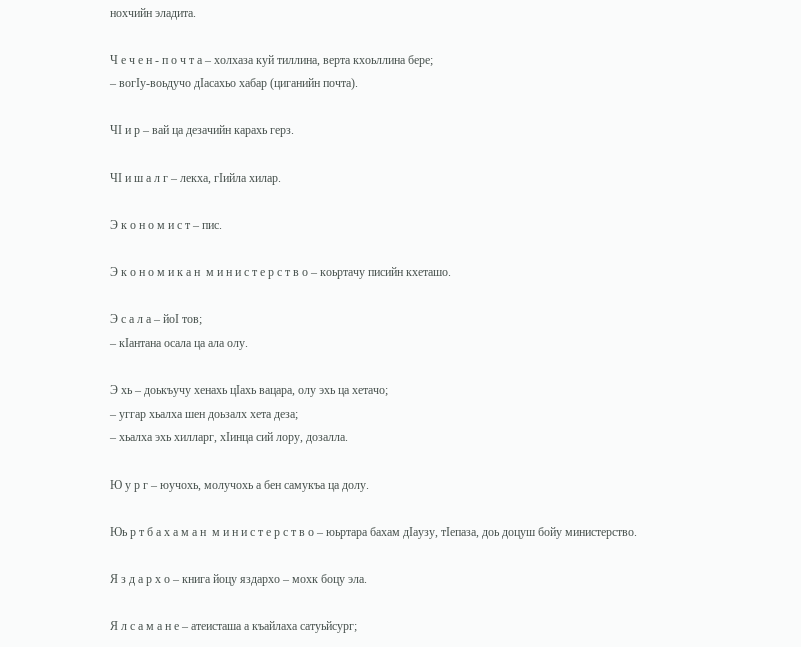нохчийн эладита.

Ч е ч е н - п о ч т а – холхаза куй тиллина, верта кхоьллина бере;
– вогIу-воьдучо дIасахьо хабар (циганийн почта).

ЧI и р – вай ца дезачийн карахь герз.

ЧI и ш а л г – лекха, гIийла хилар.

Э к о н о м и с т – пис.

Э к о н о м и к а н  м и н и с т е р с т в о – коьртачу писийн кхеташо.

Э с а л а – йоI тов;
– кIантана осала ца ала олу.

Э хь – доькъучу хенахь цIахь вацара, олу эхь ца хетачо;
– уггар хьалха шен доьзалх хета деза;
– хьалха эхь хилларг, хIинца сий лору, дозалла.

Ю у р г – юучохь, молучохь а бен самукъа ца долу.

Юь р т б а х а м а н  м и н и с т е р с т в о – юьртара бахам дIаузу, тIепаза, доь доцуш бойу министерство.

Я з д а р х о – книга йоцу яздархо – мохк боцу эла.

Я л с а м а н е – атеисташа а къайлаха сатуьйсург;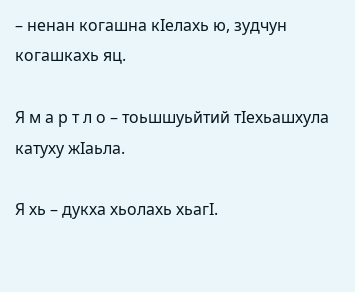– ненан когашна кIелахь ю, зудчун когашкахь яц.

Я м а р т л о – тоьшшуьйтий тIехьашхула катуху жIаьла.

Я хь – дукха хьолахь хьагI.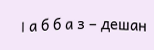I а б б а з – дешан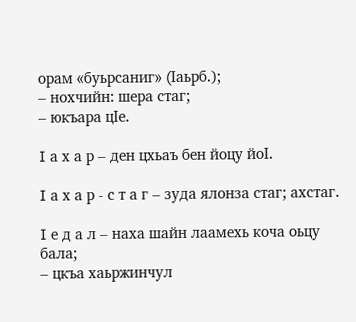орам «буьрсаниг» (Iаьрб.);
– нохчийн: шера стаг;
– юкъара цIе.

I а х а р – ден цхьаъ бен йоцу йоI.

I а х а р - с т а г – зуда ялонза стаг; ахстаг.

I е д а л – наха шайн лаамехь коча оьцу бала;
– цкъа хаьржинчул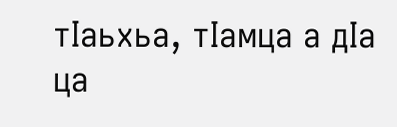тIаьхьа, тIамца а дIа ца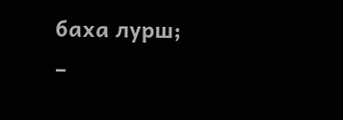баха лурш;
–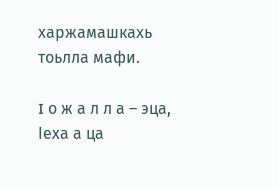харжамашкахь тоьлла мафи.

I о ж а л л а – эца, Iеха а ца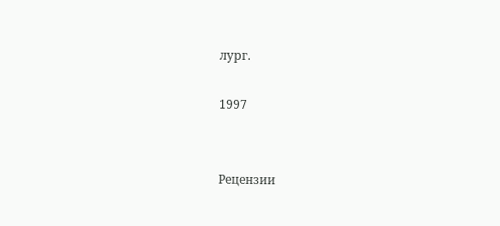лург.

1997


Рецензии